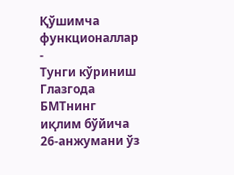Қўшимча функционаллар
-
Тунги кўриниш
Глазгода БМТнинг иқлим бўйича 26-анжумани ўз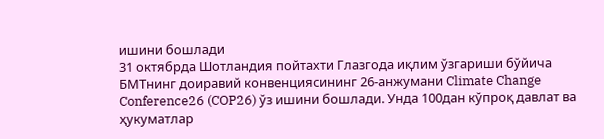ишини бошлади
31 октябрда Шотландия пойтахти Глазгода иқлим ўзгариши бўйича БМТнинг доиравий конвенциясининг 26-анжумани Climate Change Conference26 (COP26) ўз ишини бошлади. Унда 100дан кўпроқ давлат ва ҳукуматлар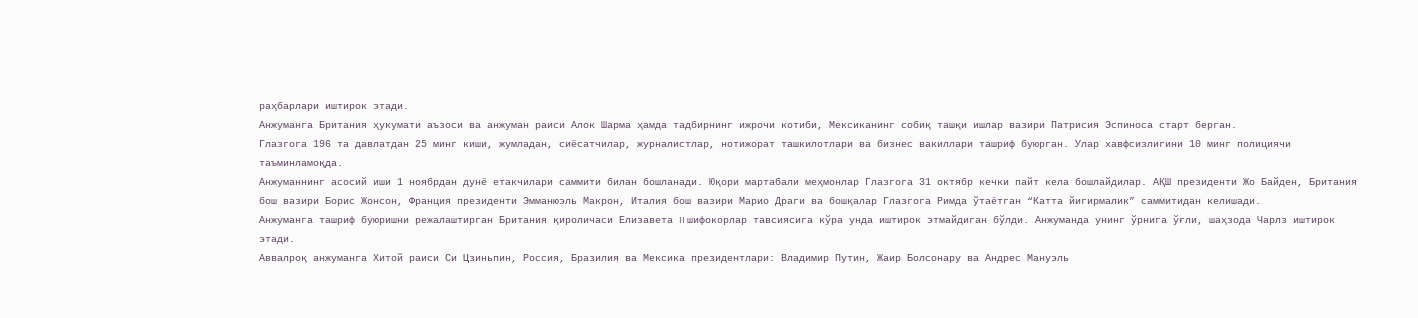раҳбарлари иштирок этади.
Анжуманга Британия ҳукумати аъзоси ва анжуман раиси Алок Шарма ҳамда тадбирнинг ижрочи котиби, Мексиканинг собиқ ташқи ишлар вазири Патрисия Эспиноса старт берган.
Глазгога 196 та давлатдан 25 минг киши, жумладан, сиёсатчилар, журналистлар, нотижорат ташкилотлари ва бизнес вакиллари ташриф буюрган. Улар хавфсизлигини 10 минг полициячи таъминламоқда.
Анжуманнинг асосий иши 1 ноябрдан дунё етакчилари саммити билан бошланади. Юқори мартабали меҳмонлар Глазгога 31 октябр кечки пайт кела бошлайдилар. АҚШ президенти Жо Байден, Британия бош вазири Борис Жонсон, Франция президенти Эмманюэль Макрон, Италия бош вазири Марио Драги ва бошқалар Глазгога Римда ўтаётган “Катта йигирмалик” саммитидан келишади.
Анжуманга ташриф буюришни режалаштирган Британия қироличаси Елизавета II шифокорлар тавсиясига кўра унда иштирок этмайдиган бўлди. Анжуманда унинг ўрнига ўғли, шаҳзода Чарлз иштирок этади.
Аввалроқ анжуманга Хитой раиси Си Цзиньпин, Россия, Бразилия ва Мексика президентлари: Владимир Путин, Жаир Болсонару ва Андрес Мануэль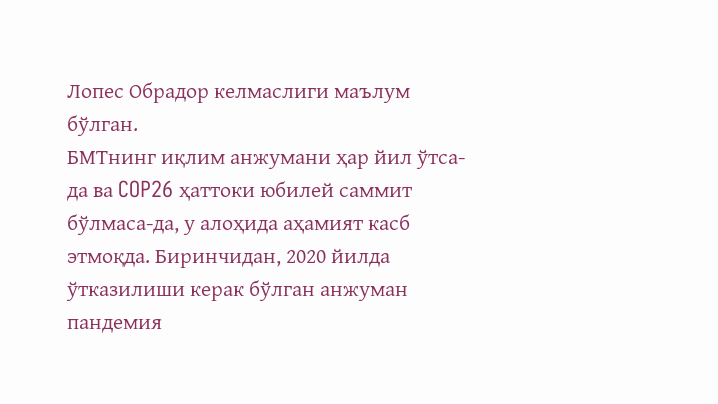Лопес Обрадор келмаслиги маълум бўлган.
БМТнинг иқлим анжумани ҳар йил ўтса-да ва COP26 ҳаттоки юбилей саммит бўлмаса-да, у алоҳида аҳамият касб этмоқда. Биринчидан, 2020 йилда ўтказилиши керак бўлган анжуман пандемия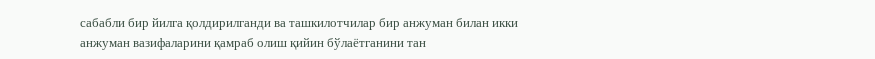сабабли бир йилга қолдирилганди ва ташкилотчилар бир анжуман билан икки анжуман вазифаларини қамраб олиш қийин бўлаётганини тан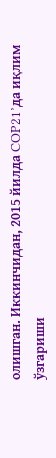олишган. Иккинчидан, 2015 йилда COP21’да иқлим ўзгариши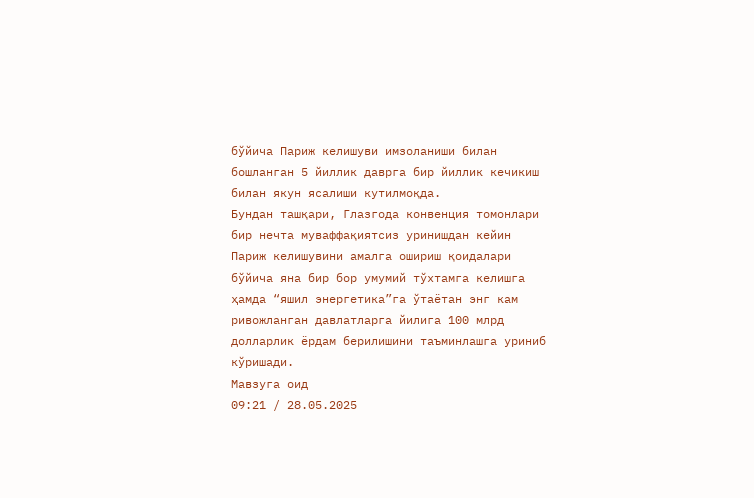бўйича Париж келишуви имзоланиши билан бошланган 5 йиллик даврга бир йиллик кечикиш билан якун ясалиши кутилмоқда.
Бундан ташқари, Глазгода конвенция томонлари бир нечта муваффақиятсиз уринишдан кейин Париж келишувини амалга ошириш қоидалари бўйича яна бир бор умумий тўхтамга келишга ҳамда “яшил энергетика”га ўтаётан энг кам ривожланган давлатларга йилига 100 млрд долларлик ёрдам берилишини таъминлашга уриниб кўришади.
Мавзуга оид
09:21 / 28.05.2025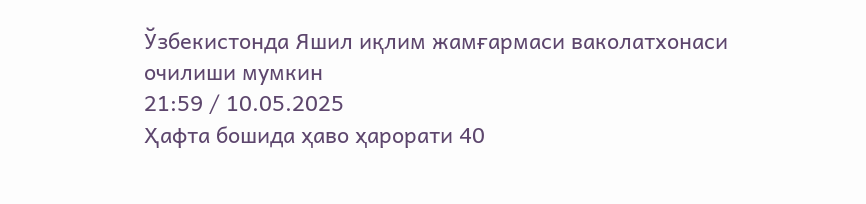Ўзбекистонда Яшил иқлим жамғармаси ваколатхонаси очилиши мумкин
21:59 / 10.05.2025
Ҳафта бошида ҳаво ҳарорати 40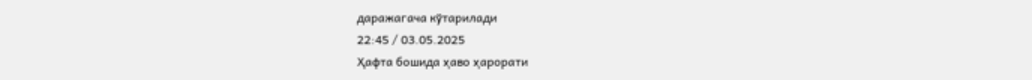даражагача кўтарилади
22:45 / 03.05.2025
Ҳафта бошида ҳаво ҳарорати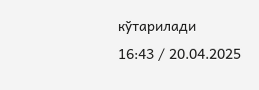кўтарилади
16:43 / 20.04.2025